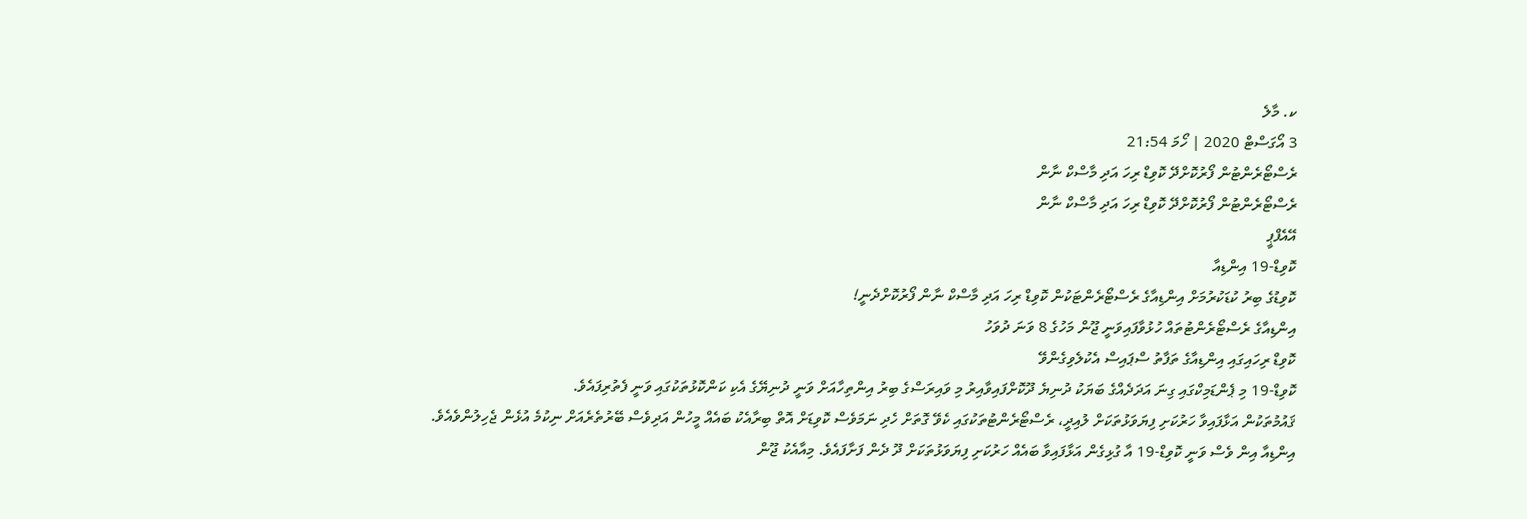ކ. މާލެ
3 އޯގަސްޓް 2020 | ހޯމަ 21:54
ރެސްޓޯރެންޓުން ފޯރުކޮށްދޭ ކޮވިޑް ރިހަ އަދި މާސްކް ނާން
ރެސްޓޯރެންޓުން ފޯރުކޮށްދޭ ކޮވިޑް ރިހަ އަދި މާސްކް ނާން
އޭއެފްޕީ
ކޮވިޑް-19 އިންޑިއާ
ކޮވިޑުގެ ބިރު ކުޑަކުރުމަށް އިންޑިއާގެ ރެސްޓޯރެންޓަކުން ކޮވިޑް ރިހަ އަދި މާސްކް ނާން ފޯރުކޮށްދެނީ!
އިންޑިއާގެ ރެސްޓޯރެންޓުތައް ހުޅުވާފައިވަނީ ޖޫން މަހުގެ 8 ވަނަ ދުވަހު
ކޮވިޑް ރިހައިގައި އިންޑިއާގެ ތަފާތު ސްޕައިސް އެކުލެވިގެންވޭ
ކޮވިޑް-19 މި ޕެންޑަމިކްގައި ގިނަ އަދަދެއްގެ ބަޔަކު ދުނިޔެ ދޫކޮށްފައިވާއިރު މި ވައިރަސްގެ ބިރު އިންތިހާއަށް ވަނީ ދުނިޔޭގެ އެކި ކަންކޮޅުތަކުގައި ވަނީ ފެތުރިފައެވެ.
ޤައުމުތަކުން އަޅާފައިވާ ހަރުކަށި ފިޔަވަޅުތަކަށް ލުއިދީ، ރެސްޓޯރެންޓުތަކުގައި ކެވޭ ގޮތަށް ހެދި ނަމަވެސް ކޮވިޑަށް އޮތް ބިރާއެކު ބައެއް މީހުން އަދިވެސް ބޭރުތެރެއަށް ނިކުމެ އުޅެން ޖެހިލުންވެއެވެ.
އިންޑިއާ އިން ވެސް ވަނީ ކޮވިޑް-19 އާ ގުޅިގެން އަޅާފައިވާ ބައެއް ހަރުކަށި ފިޔަވަޅުތަކަށް ދޫ ދެން ފަށާފައެވެ. މިއާއެކު ޖޫން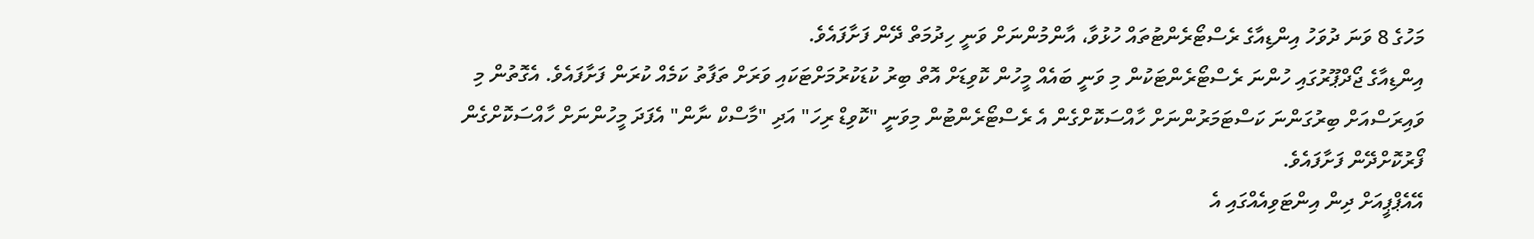މަހުގެ 8 ވަނަ ދުވަހު އިންޑިއާގެ ރެސްޓޯރެންޓުތައް ހުޅުވާ، އާންމުންނަށް ވަނީ ހިދުމަތް ދޭން ފަށާފައެވެ.
އިންޑިއާގެ ޖޯދްޕޫރުގައި ހުންނަ ރެސްޓޯރެންޓަކުން މި ވަނީ ބައެއް މީހުން ކޮވިޑަށް އޮތް ބިރު ކުޑަކުރުމަށްޓަކައި ވަރަށް ތަފާތު ކަމެއް ކުރަން ފަށާފައެވެ. އެގޮތުން މި ވައިރަސްއަށް ބިރުގަންނަ ކަސްޓަމަރުންނަށް ހާއްސަކޮށްގެން އެ ރެސްޓޯރެންޓުން މިވަނީ "ކޮވިޑް ރިހަ" އަދި "މާސްކް ނާން" އެފަދަ މީހުންނަށް ހާއްސަކޮށްގެން ފޯރުކޮށްދޭން ފަށާފައެވެ.
އޭއެޕްޕީއަށް ދިން އިންޓަވިއެއްގައި އެ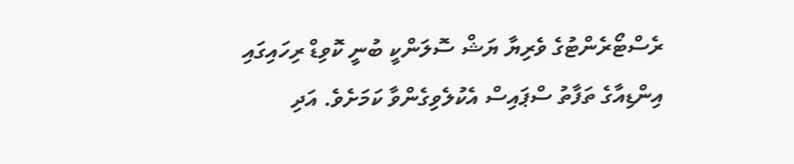ރެސްޓޯރެންޓުގެ ވެރިޔާ ޔަޝް ސޮލަންކީ ބުނީ ކޮވިޑް ރިހައިގައި އިންޑިއާގެ ތަފާތު ސްޕައިސް އެކުލެވިގެންވާ ކަމަށެވެ. އަދި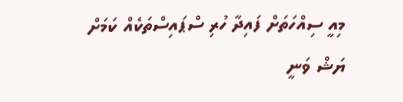މިއީ ސިއްހަތަށް ފައިދާ ހުރި ސްޕައިސްތަކެއް ކަމަށް ޔަޝް ވަނީ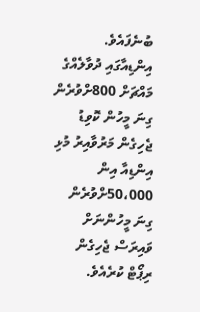ބުނެފައެވެ.
އިންޑިއާގައި ދުވާލެއްގެ މައްޗަށް 800ށްވުރެން ގިނަ މީހުން ކޮވިޑު ޖެހިގެން މަރުވާއިރު މުޅި އިންޑިއާ އިން 50،000ށްވުރެން ގިނަ މީހުންނަށް ވައިރަސް ޖެހިގެން ރިޕޯޓް ކުރެއެވެ.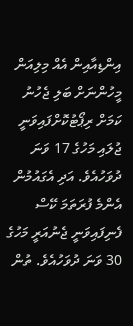އިންޑިއާއިން އެއް މިލިއަން މީހުންނަށް ބަލި ޖެހުނު ކަމަށް ރިޕޯޓުކޮށްފައިވަނީ ޖުލައި މަހުގެ 17 ވަނަ ދުވަހުއެވެ. އަދި އެގައުމުން އެންމެ ފުރަތަމަ ކޭސް ފެނިފައިވަނީ ޖެނުއަރީ މަހުގެ 30 ވަނަ ދުވަހުއެވެ. ތުން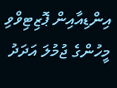އިންޑިއާއިން ޕޮޒިޓިވްވި މީހުންގެ ޖުމުލަ އަދަދު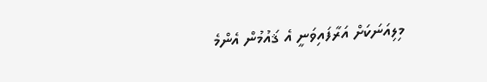މިލިއަނަކަށް އަރާފައިވަނީ އެ ޤައުމުން އެންމެ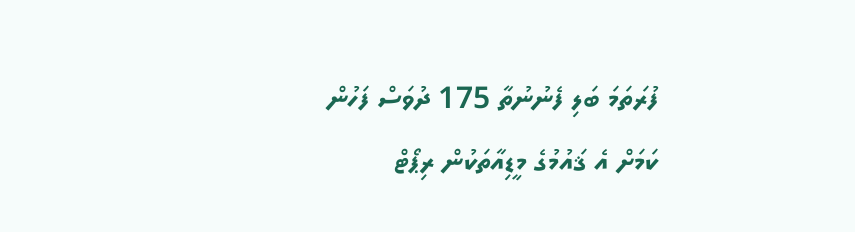ފުރަތަމަ ބަލި ފެނުނުތާ 175 ދުވަސް ފަހުން ކަމަށް އެ ޤައުމުގެ މީޑިއާތަކުން ރިޕޯޓް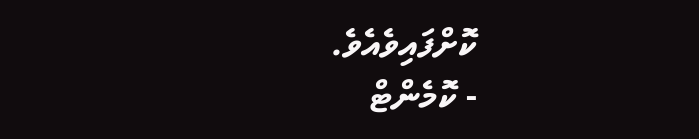ކޮށްފައިވެއެވެ.
- ކޮމެންޓް